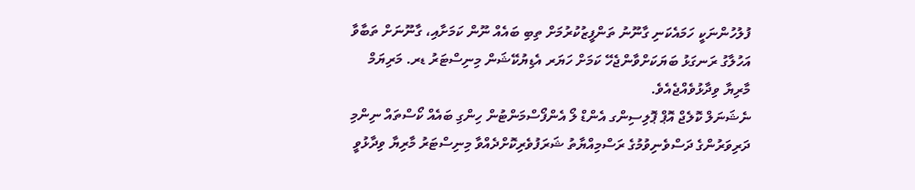ފުލުހުންނަކީ ހަމައެކަނި ގާނޫނު ތަންފީޒުކުރުމަށް ތިބި ބައެއް ނޫން ކަމަށާއި، ގާނޫނަށް ތަބާވާ އަހުލާގު ރަނގަޅު ބަޔަކަށްވާންޖެހޭ ކަމަށް ހަޔަރ އެޑިޔުކޭޝަން މިނިސްޓަރު ޑރ. މަރިޔަމް މާރިޔާ ވިދާޅުވެއްޖެއެވެ.
ނެޝަނަލް ކޮލެޖް އޮޕް ޕޮލިސިންގ އެންޑް ލޯ އެންފޯސްމަންޓުން ހިންގި ބައެއް ކޯސްތައް ނިންމި ދަރިވަރުންގެ ދަސްވެނިވުމުގެ ރަސްމިއްޔާތު ޝަރަފުވެރިކޮށްދެއްވާ މިނިސްޓަރު މާރިޔާ ވިދާޅުވީ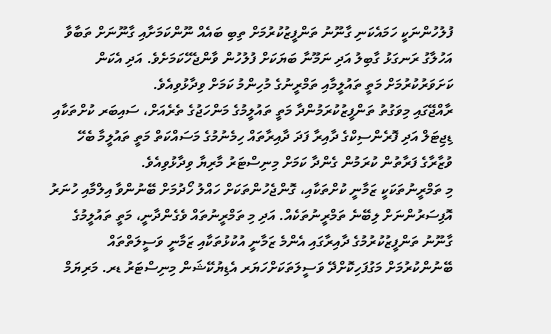ފުލުހުންނަކީ ހަމައެކަނި ގާނޫނު ތަންފީޒުކުރުމަށް ތިބި ބައެއް ނޫންކަމަށާއި ގާނޫނަށް ތަބާވާ އަހުލާގު ރަނގަޅު ގާބިލު އަދި ނަމޫނާ ބަޔަކަށް ފުލުހުން ވާންޖެހޭކަމަށެވެ. އަދި އެކަން ކަށަވަރުކުރުމަށް މަތީ ތައުލީމާއި ތަމްރީނުގެ މުހިންމު ކަމަށް ވިދާޅުވިއެވެ.
ރާއްޖޭގައި މިވަގުތު ތަންފީޒުކުރަމުންދާ މަތީ ތައުލީމުގެ މަންހަޖުގެ ތެރެއަށް، ސައިބަރ ކުށްތަކާއި ޑިޖިޓަލް އަދި ފޮރެންސިކްގެ ދާއިރާ ފަދަ ދާއިރާތައް ހިމެނުމުގެ މަސައްކަތް މަތީ ތައުލީމާ ބެހޭ ވުޒާރާގެ ފަރާތުން ކުރަމުން ގެންދާ ކަމަށް މިނިސްޓަރު މާރިޔާ ވިދާޅުވިއެވެ.
މި ތަމްރީނުތަކަކީ ޒަމާނީ ކުށްތަކާއި، ގޮންޖެހުންތަކަށް ހައްލު ހޯދުމަށް ބޭނުންވާ އިލްމާއި ހުނަރު އޮފިސަރުންނަށް ލިބޭނެ ތަމްރީނުތަކެއް. އަދި މި ތަމްރީނުތައް ވެގެންދާނީ، މަތީ ތައުލީމުގެ ގާނޫނު ތަންފީޒުކުރުމުގެ ދާއިރާގައި އެންމެ ޒަމާނީ އުކުޅުތަކާއި ޒަމާނީ ވަސީލަތްތައް ބޭނުންކުރުމަށް މަގުފަހިކޮށްދޭ ވަސީލަތަކަށްހަޔަރ އެޑިޔުކޭޝަން މިނިސްޓަރު ޑރ. މަރިޔަމް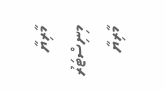މާރިޔާ
މިނިސްޓަރު މާރިޔާ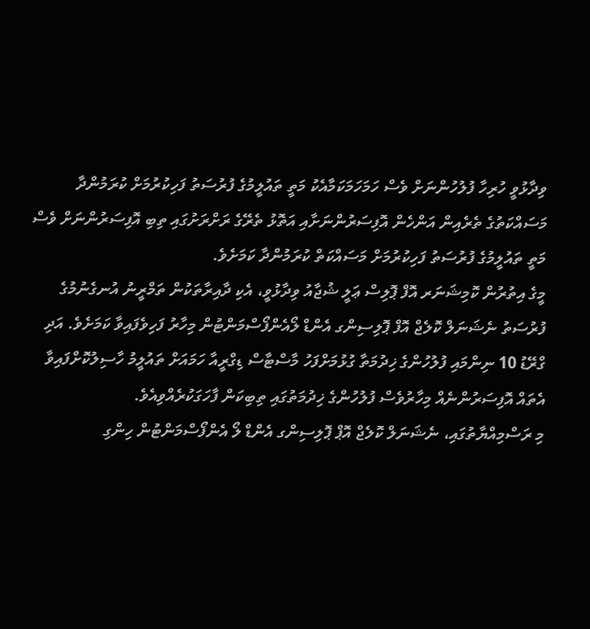ވިދާޅުވީ ހުރިހާ ފުލުހުންނަށް ވެސް ހަމަހަމަކަމާއެކު މަތީ ތައުލީމުގެ ފުރުސަތު ފަހިކުރުމަށް ކުރަމުންދާ މަސައްކަތުގެ ތެރެއިން އަންހެން އޮފިސަރުންނަށާއި އަތޮޅު ތެރޭގެ ރަށްރަށުގައި ތިބި އޮފިސަރުންނަށް ވެސް މަތީ ތައުލީމުގެ ފުރުސަތު ފަހިކުރުމަށް މަސައްކަތް ކުރަމުންދާ ކަމަށެވެ.
މީގެ އިތުރުން ކޮމިޝަނަރ އޮފް ޕޮލިސް ޢަލީ ޝުޖާއު ވިދާޅުވީ، އެކި ދާއިރާތަކުން ތަމްރީނު އުނގެނުމުގެ ފުރުސަތު ނެޝަނަލް ކޮލެޖް އޮފް ޕޮލިސިންގ އެންޑް ލޯއެންފޯސްމަންޓުން މިހާރު ފަހިވެފައިވާ ކަމަށެވެ. އަދި ގްރޭޑު 10 ނިންމައި ފުލުހުންގެ ޚިދުމަތާ ގުޅުމަށްފަހު މާސްޓާސް ޑިގްރީއާ ހަމައަށް ތައުލީމު ހާސިލުކޮށްފައިވާ އެތައް އޮފިސަރުންނެއް މިހާރުވެސް ފުލުހުންގެ ޚިދުމަތުގައި ތިބިކަން ފާހަގަކުރެއްވިއެވެ.
މި ރަސްމިއްޔާތުގައި، ނެޝަނަލް ކޮލެޖް އޮޕް ޕޮލިސިންގ އެންޑް ލޯ އެންފޯސްމަންޓުން ހިންގި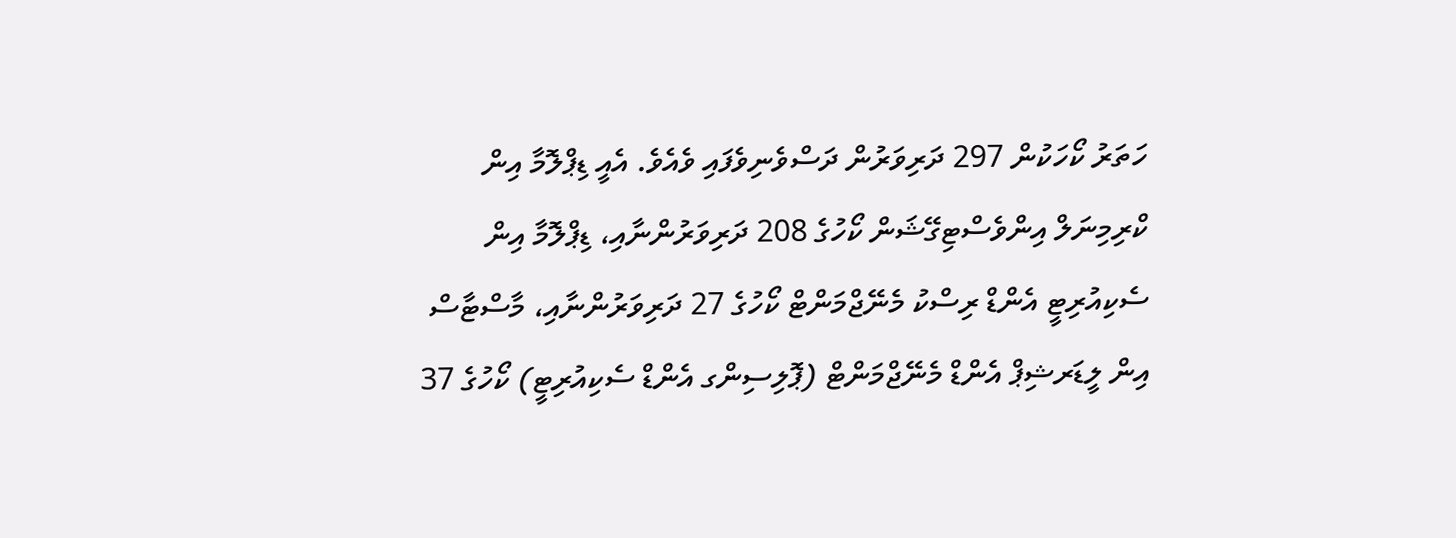ހަތަރު ކޯހަކުން 297 ދަރިވަރުން ދަސްވެނިވެފައި ވެއެވެ. އެއީ ޑިޕްލޮމާ އިން ކްރިމިނަލް އިންވެސްޓިގޭޝަން ކޯހުގެ 208 ދަރިވަރުންނާއި، ޑިޕްލޮމާ އިން ސެކިއުރިޓީ އެންޑް ރިސްކު މެނޭޖްމަންޓް ކޯހުގެ 27 ދަރިވަރުންނާއި، މާސްޓާސް އިން ލީޑަރޝިޕް އެންޑް މެނޭޖްމަންޓް (ޕޮލިސިންގ އެންޑް ސެކިއުރިޓީ) ކޯހުގެ 37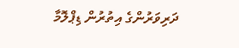ދަރިވަރުންގެ އިތުރުން ޑިޕްލޮމާ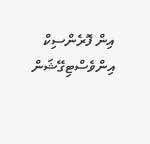އިން ފޮރެންސިކް އިންވެސްޓިގޭޝަން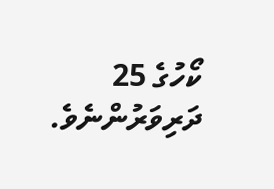ކޯހުގެ 25 ދަރިވަރުންނެވެ.